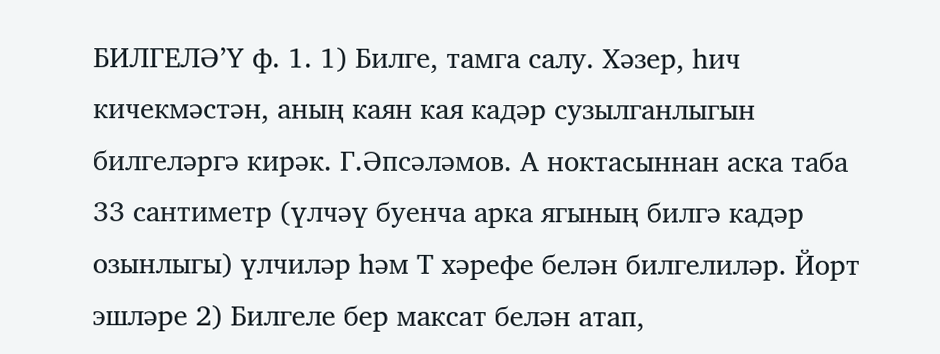БИЛГЕЛӘ’Ү ф. 1. 1) Билге, тамга салу. Хәзер, һич кичекмәстән, аның каян кая кадәр сузылганлыгын билгеләргә кирәк. Г.Әпсәләмов. А ноктасыннан аска таба 33 сантиметр (үлчәү буенча арка ягының билгә кадәр озынлыгы) үлчиләр һәм Т хәрефе белән билгелиләр. Йорт эшләре 2) Билгеле бер максат белән атап,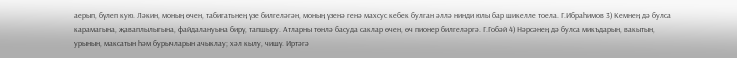аерып, бүлеп кую. Ләкин, моның өчен, табигатьнең үзе билгеләгән, моның үзенә генә махсус кебек булган әллә нинди юлы бар шикелле тоела. Г.Ибраһимов 3) Кемнең дә булса карамагына, җаваплылыгына, файдалануына бирү, тапшыру. Атларны төнлә басуда саклар өчен, өч пионер билгеләргә. Г.Гобәй 4) Нәрсәнең дә булса микъдарын, вакытын, урынын, максатын һәм бурычларын ачыклау; хәл кылу, чишү. Иртәгә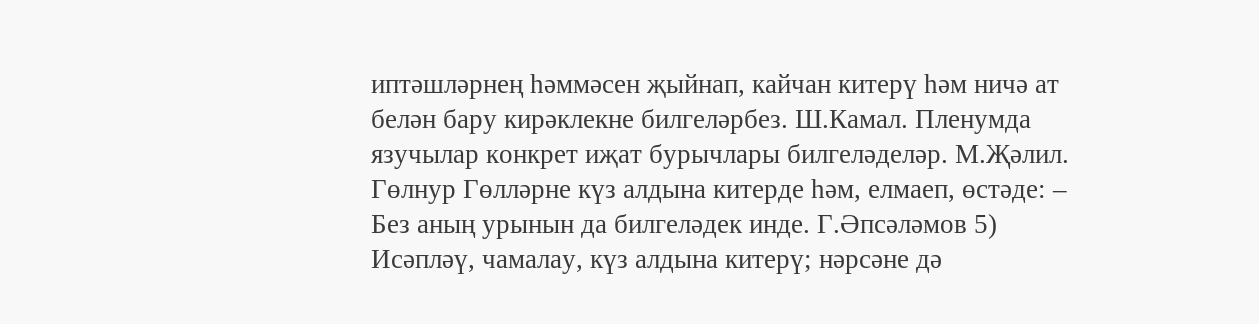иптәшләрнең һәммәсен җыйнап, кайчан китерү һәм ничә ат белән бару кирәклекне билгеләрбез. Ш.Камал. Пленумда язучылар конкрет иҗат бурычлары билгеләделәр. М.Җәлил. Гөлнур Гөлләрне күз алдына китерде һәм, елмаеп, өстәде: – Без аның урынын да билгеләдек инде. Г.Әпсәләмов 5) Исәпләү, чамалау, күз алдына китерү; нәрсәне дә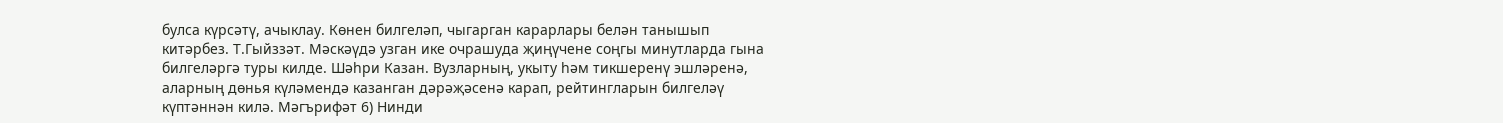булса күрсәтү, ачыклау. Көнен билгеләп, чыгарган карарлары белән танышып китәрбез. Т.Гыйззәт. Мәскәүдә узган ике очрашуда җиңүчене соңгы минутларда гына билгеләргә туры килде. Шәһри Казан. Вузларның, укыту һәм тикшеренү эшләренә, аларның дөнья күләмендә казанган дәрәҗәсенә карап, рейтингларын билгеләү күптәннән килә. Мәгърифәт 6) Нинди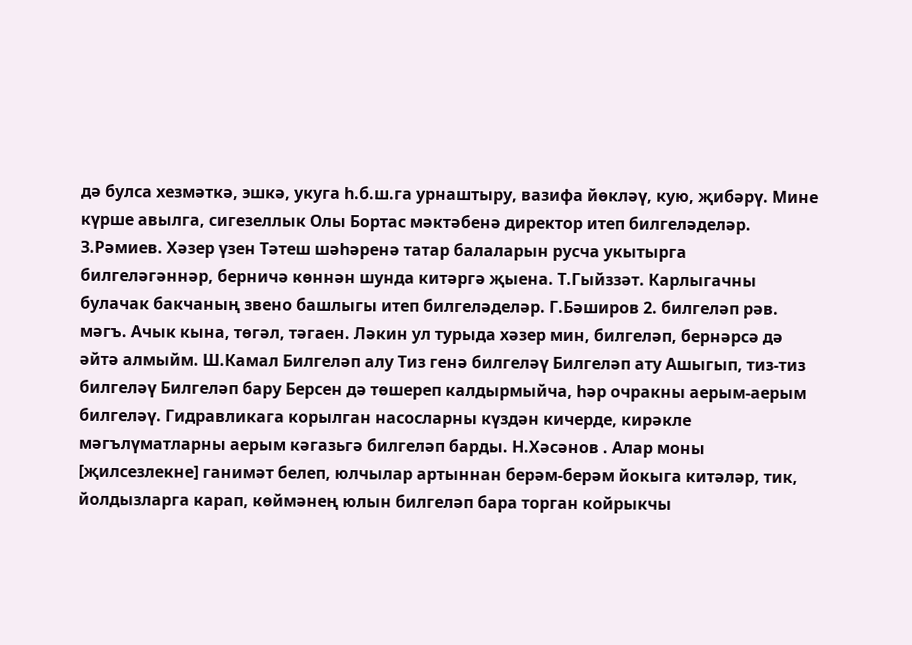дә булса хезмәткә, эшкә, укуга һ.б.ш.га урнаштыру, вазифа йөкләү, кую, җибәрү. Мине күрше авылга, сигезеллык Олы Бортас мәктәбенә директор итеп билгеләделәр. З.Рәмиев. Хәзер үзен Тәтеш шәһәренә татар балаларын русча укытырга билгеләгәннәр, берничә көннән шунда китәргә җыена. Т.Гыйззәт. Карлыгачны булачак бакчаның звено башлыгы итеп билгеләделәр. Г.Бәширов 2. билгеләп рәв. мәгъ. Ачык кына, төгәл, тәгаен. Ләкин ул турыда хәзер мин, билгеләп, бернәрсә дә әйтә алмыйм. Ш.Камал Билгеләп алу Тиз генә билгеләү Билгеләп ату Ашыгып, тиз-тиз билгеләү Билгеләп бару Берсен дә төшереп калдырмыйча, һәр очракны аерым-аерым билгеләү. Гидравликага корылган насосларны күздән кичерде, кирәкле мәгълүматларны аерым кәгазьгә билгеләп барды. Н.Хәсәнов . Алар моны [җилсезлекне] ганимәт белеп, юлчылар артыннан берәм-берәм йокыга китәләр, тик, йолдызларга карап, көймәнең юлын билгеләп бара торган койрыкчы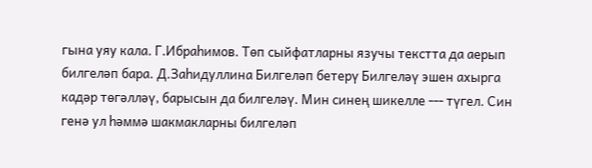гына уяу кала. Г.Ибраһимов. Төп сыйфатларны язучы текстта да аерып билгеләп бара. Д.Заһидуллина Билгеләп бетерү Билгеләү эшен ахырга кадәр төгәлләү, барысын да билгеләү. Мин синең шикелле --- түгел. Син генә ул һәммә шакмакларны билгеләп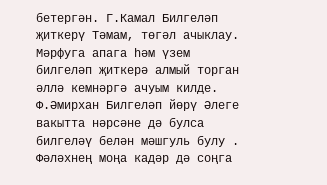бетергән. Г.Камал Билгеләп җиткерү Тәмам, төгәл ачыклау. Мәрфуга апага һәм үзем билгеләп җиткерә алмый торган әллә кемнәргә ачуым килде. Ф.Әмирхан Билгеләп йөрү Әлеге вакытта нәрсәне дә булса билгеләү белән мәшгуль булу . Фәләхнең моңа кадәр дә соңга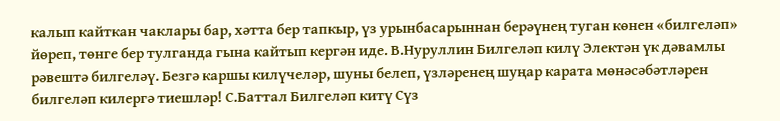калып кайткан чаклары бар, хәтта бер тапкыр, үз урынбасарыннан берәүнең туган көнен «билгеләп» йөреп, төнге бер тулганда гына кайтып кергән иде. В.Нуруллин Билгеләп килү Электән үк дәвамлы рәвештә билгеләү. Безгә каршы килүчеләр, шуны белеп, үзләренең шуңар карата мөнәсәбәтләрен билгеләп килергә тиешләр! С.Баттал Билгеләп китү Сүз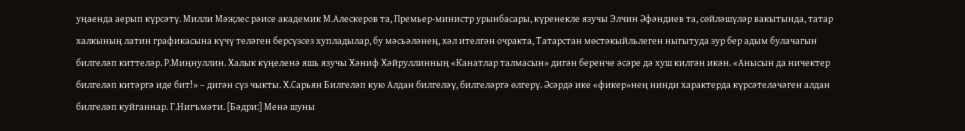уңаенда аерып күрсәтү. Милли Мәҗлес рәисе академик М.Алескеров та, Премьер-министр урынбасары, күренекле язучы Элчин Әфәндиев та, сөйләшүләр вакытында, татар халкының латин графикасына күчү теләген берсүзсез хупладылар, бу мәсьәләнең, хәл ителгән очракта, Татарстан мөстәкыйльлеген ныгытуда зур бер адым булачагын билгеләп киттеләр. Р.Миңнуллин. Халык күңеленә яшь язучы Хәниф Хәйруллинның «Канатлар талмасын» дигән беренче әсәре дә хуш килгән икән. «Анысын да ничектер билгеләп китәргә иде бит!» – дигән сүз чыкты. Х.Сарьян Билгеләп кую Алдан билгеләү, билгеләргә өлгерү. Әсәрдә ике «фикер»нең нинди характерда күрсәтеләчәген алдан билгеләп куйганнар. Г.Нигъмәти. [Бәдри:] Менә шуны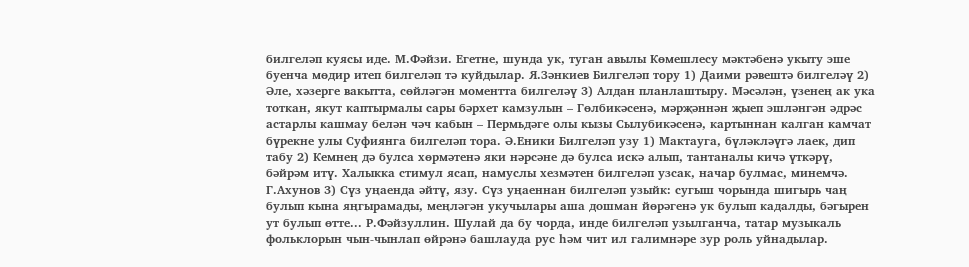билгеләп куясы иде. М.Фәйзи. Егетне, шунда ук, туган авылы Көмешлесу мәктәбенә укыту эше буенча мөдир итеп билгеләп тә куйдылар. Я.Зәнкиев Билгеләп тору 1) Даими рәвештә билгеләү 2) Әле, хәзерге вакытта, сөйләгән моментта билгеләү 3) Алдан планлаштыру. Мәсәлән, үзенең ак ука тоткан, якут каптырмалы сары бәрхет камзулын – Гөлбикәсенә, мәрҗәннән җыеп эшләнгән әдрәс астарлы кашмау белән чәч кабын – Пермьдәге олы кызы Сылубикәсенә, картыннан калган камчат бүрекне улы Суфиянга билгеләп тора. Ә.Еники Билгеләп узу 1) Мактауга, бүләкләүгә лаек, дип табу 2) Кемнең дә булса хөрмәтенә яки нәрсәне дә булса искә алып, тантаналы кичә үткәрү, бәйрәм итү. Халыкка стимул ясап, намуслы хезмәтен билгеләп узсак, начар булмас, минемчә. Г.Ахунов 3) Сүз уңаенда әйтү, язу. Сүз уңаеннан билгеләп узыйк: сугыш чорында шигырь чаң булып кына яңгырамады, меңләгән укучылары аша дошман йөрәгенә ук булып кадалды, бәгырен ут булып өтте... Р.Фәйзуллин. Шулай да бу чорда, инде билгеләп узылганча, татар музыкаль фольклорын чын-чынлап өйрәнә башлауда рус һәм чит ил галимнәре зур роль уйнадылар.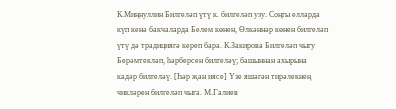К.Миңнуллин Билгеләп үтү к. билгеләп узу. Соңгы елларда күп кенә бакчаларда Белем көнен, Өлкәннәр көнен билгеләп үтү дә традициягә кереп бара. К.Закирова Билгеләп чыгу Берәмтекләп, һәрберсен билгеләү; башыннан ахырына кадәр билгеләү. [Һәр җан иясе] Үзе яшәгән тирәлекнең чикләрен билгеләп чыга. М.Галиев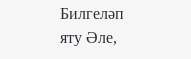Билгеләп яту Әле,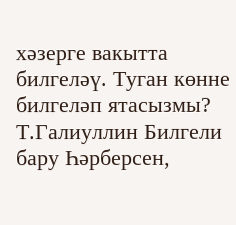хәзерге вакытта билгеләү. Туган көнне билгеләп ятасызмы? Т.Галиуллин Билгели бару Һәрберсен,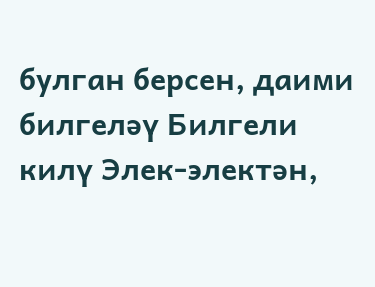булган берсен, даими билгеләү Билгели килү Элек-электән,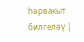һәрвакыт билгеләү |